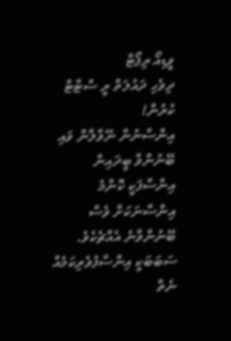ވީޑިއޯ ރިޕޯޓް
ދިވެހި ދައުލަތް ރީ ސްޓާޓް ކުރުން!
އިންސާނުން ނޭވާލާން ވައި ބޭނުންވާ ބީދައިން އިންސާފަކީ ކޮންމެ އިންސާނަކަށް ވެސް ބޭނުންވާނެ އެއްޗެކެވެ. ސަބަބަކީ އިންސާފުވެރިކަމެއް ނެތް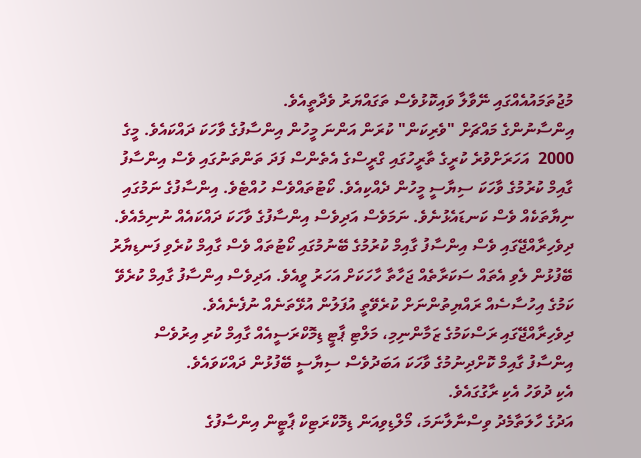މުޖުތަމައުއެއްގައި ނޭވާލާ ވައިކޮޅުވެސް ތަގައްޔަރު ވެދާތީއެވެ.
އިންސާނުންގެ މައްޗަށް "ވެރިކަން" ކުރަން އަންނަ މީހުން އިންސާފުގެ ވާހަކަ ދައްކައެވެ. މީގެ 2000  އަހަރަށްވުރެ ކުރީގެ ތާރީހުގައި ގްރީސްގެ އެތެންސް ފަދަ ތަންތަނުގައި ވެސް އިންސާފު ގާއިމް ކުރުމުގެ ވާހަކަ ސިޔާސީ މީހުން ދެއްކިއެވެ. ކޯޓުތައްވެސް ހުއްޓެވެ. އިންސާފުގެ ނަމުގައި ނިޔާތަކެއް ވެސް ކަނޑައެޅުނެވެ. ނަމަވެސް އަދިވެސް އިންސާފުގެ ވާހަކަ ދައްކައެއް ނުނިމެއެވެ.
ދިވެހިރާއްޖޭގައި ވެސް އިންސާފު ގާއިމް ކުރުމުގެ ބޭނުމުގައި ކޯޓުތައް ވެސް ގާއިމް ކުރެވި ފަނޑިޔާރު ބޭފުޅުން ލެވި އެތައް ސަކަރާތެއް ޖަހާތާ ހާހަކަށް އަހަރު ވީއެވެ. އަދިވެސް އިންސާފު ގާއިމް ކުރެވޭ ކަމުގެ އިހުސާސެއް ރައްޔިތުންނަށް ކުރެވޭތީ އުފަލުން އުޅޭތަނެއް ނުފެނެއެވެ.
ދިވެހިރާއްޖޭގައި ރަސްކަމުގެ ޒަމާންނިމި، މަލްޓި ޕާޓީ ޑިމޮކްރަސީއެއް ގާއިމް ކުރި އިރުވެސް އިންސާފު ގާއިމް ކޮށްދިނުމުގެ ވާހަކަ އަބަދުވެސް ސިޔާސީ ބޭފުޅުން ދައްކަވައެވެ.
އެކި ދުވަހު އެކި ރާގުގައެވެ.
އަދުގެ ހާލަތާމެދު ވިސްނާލާނަމަ، މޯލްޑިވިއަން ޑިމޮކްރަޓިކް ޕާޓީން އިންސާފުގެ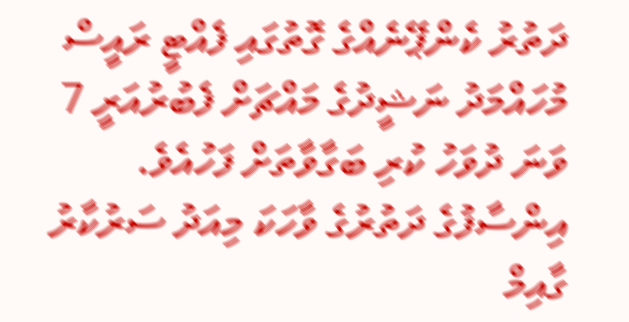ދަތުރު ކެންޕޭނެއްގެ ގޮތުގައި ފެއްޓީ ރައީސް މުހައްމަދު ނަޝީދުގެ މައްޗަށް ފެބުރުއަރީ 7 ވަނަ ދުވަހު ކުރި ބަގާވާތަށް ފަހުއެވެ.
އިންސާފުގެ ދަތުރުގެ ވާހަކަ މިއަދު ސަރުކާރު ގާއިމް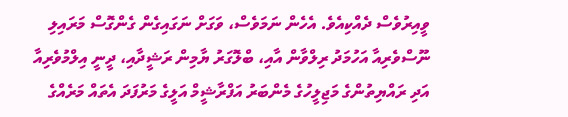ވީއިރުވެސް ދެއްކިއެވެ. އެހެން ނަމަވެސް، ވަގަށް ނަގައިގެން ގެންގޮސް މަރައިލި ނޫސްވެރިއާ އަހުމަދު ރިލްވާން އާއި، ބްލޮގަރު ޔާމިން ރަޝީދާއި، ދީނީ އިލްމުވެރިއާ އަދި ރައްޔިތުންގެ މަޖިލީހުގެ މެންބަރު އަފްރާޝީމް އަލީގެ މަރުފަދަ އެތައް މަރެއްގެ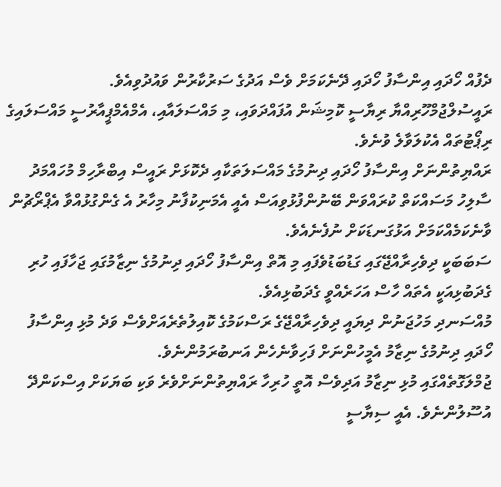ދެފުއް ހޯދައި އިންސާފު ހޯދައި ދޭނެކަމަށް ވެސް އަދުގެ ސަރުކާރުން ވައުދުވިއެވެ.
ރައީސުލްޖުމްހޫރިއްޔާ ރިޔާސީ ކޮމިޝަން އުފައްދަވައި، މި މައްސަލައާއި، އެމްއެމްޕީއާރުސީ މައްސަލައިގެ ރިޕޯޓުތައް އެކުލަވާލެ ވުނެވެ.
ރައްޔިތުންނަށް އިންސާފު ހޯދައި ދިނުމުގެ މައްސަލަތަކާއި ދެކޮޅަށް ރައީސް އިބްރާހިމް މުހައްމަދު ސާލިހު މަސައްކަތް ކުރައްވަން ބޭނުންފުޅުވިއަސް އެއީ އެމަނިކުފާނު މިހާރު އެ ގެންގުޅުއްވާ އެޕްރޯޗުން ވާނެކަމެއްކަމަށް އަޅުގަނޑަކަށް ނުފެނެއެވެ.
ސަބަބަކީ ދިވެހިރާއްޖޭގައި ގަޑުބަޑުވެފައި މި އޮތް އިންސާފު ހޯދައި ދިނުމުގެ ނިޒާމުގައި ޖަހާފައި ހުރި ގެދަބުޅިއަކީ އެތައް ހާސް އަހަރެއްވީ ގެދަބުޅިއެވެ.
މުއްސަނދި މަހުޖަނުން ދިޔައީ ދިވެހިރާއްޖޭގެ ރަސްކަމުގެ ކޮއިލުތެރެއަށްވެސް ވަދެ މުޅި އިންސާފު ހޯދައި ދިނުމުގެ ނިޒާމު އެމީހުންނަށް ފަހިވާނެހެން އަނބުރަމުންނެވެ.
ޖުމްލަގޮތެއްގައި މުޅި ނިޒާމު އަދިވެސް އޮތީ ހުރިހާ ރައްޔިތުންނަށްވެރެ ވަކި ބަޔަކަށް އިސްކަންދޭ އުސޫލުންނެވެ. އެއީ ސިޔާސީ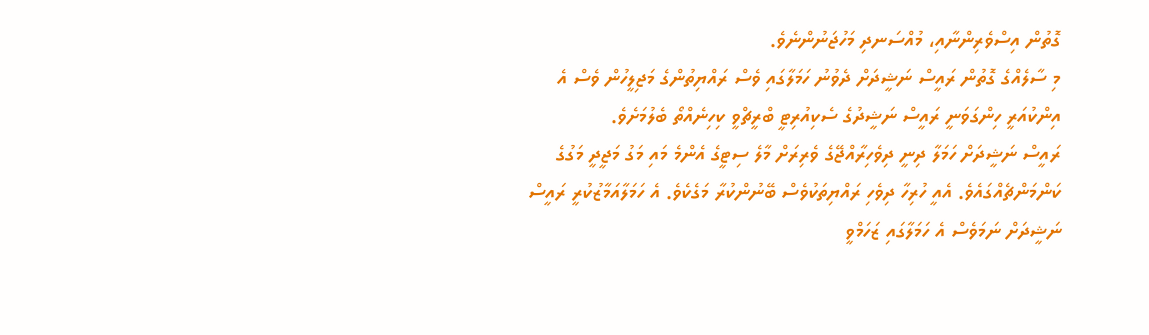ގޮތުން އިސްވެރިންނާއި، މުއްސަނދި މަހުޖަނުންނެވެ.
މި ސާލެއްގެ ގޮތުން ރައީސް ނަޝީދަށް ދެވުނު ހަމަލާގައި ވެސް ރައްޔިތުންގެ މަޖިލީހުން ވެސް އެ އިންކުއަރީ ހިންގަވަނީ ރައީސް ނަޝީދުގެ ސެކިއުރިޓީ ބްރީޗްވީ ކިހިނެއްތޯ ބެލުމަށެވެ.
ރައީސް ނަޝީދަށް ހަމަލާ ދިނީ ދިވެހިރާއްޖޭގެ ވެރިރަށް މާލެ ސިޓީގެ އެންމެ މައި މަގު މަޖީދީ މަގުގެ ކަންމަންޗެއްގައެވެ. އެއީ ހުރިހާ ދިވެހި ރައްޔިތަކުވެސް ބޭނުންކުރާ މަގެކެވެ. އެ ހަމަލާއަމާޒުކުރީ ރައީސް ނަޝީދަށް ނަމަވެސް އެ ހަމަލާގައި ޒަހަމްވީ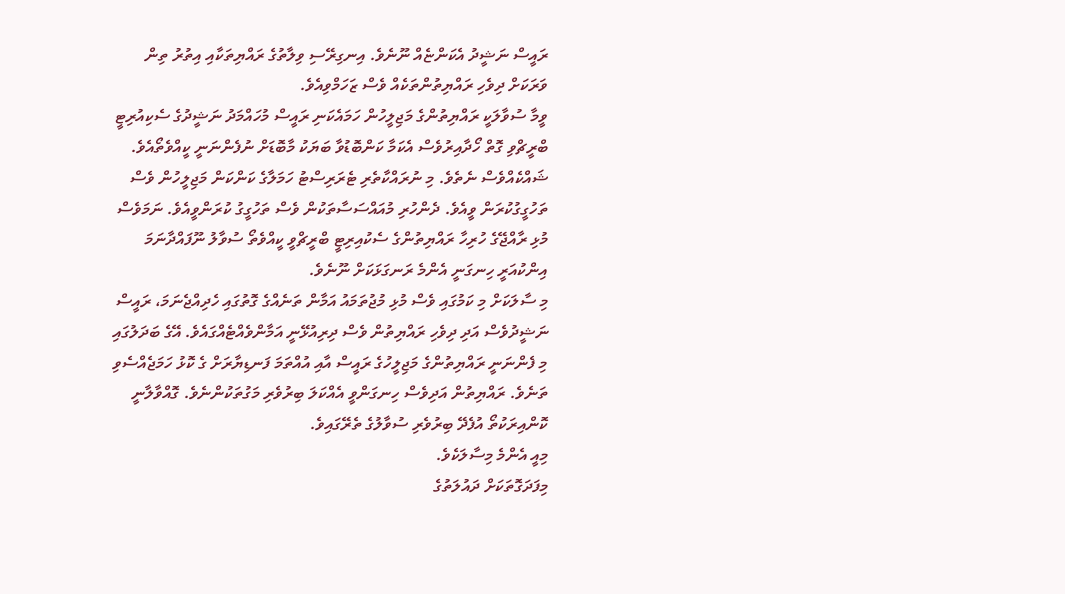ރައީސް ނަޝީދު އެކަންޏެއް ނޫނެވެ. އިނގިރޭސި ވިލާތުގެ ރައްޔިތަކާއި އިތުރު ތިން ވަރަކަށް ދިވެހި ރައްޔިތުންތަކެއް ވެސް ޒަހަމްވިއެވެ.
ވީމާ ސުވާލަކީ ރައްޔިތުންގެ މަޖިލީހުން ހަމައެކަނި ރައީސް މުހައްމަދު ނަޝީދުގެ ސެކިއުރިޓީ ބްރީޗްވި ގޮތް ހޯދާއިރުވެސް އެކަމާ ކަންބޮޑުވާ ބަޔަކު މާބޮޑަށް ނުފެންނަނީ ކީއްވެތޯއެވެ. ޝައްކެއްވެސް ނެތެވެ. މި ނުރައްކާތެރި ޓެރަރިސްޓު ހަމަލާގެ ކަންކަން މަޖިލީހުން ވެސް ތަހުގީގުކުރަން ވީއެވެ. ދެންހުރި މުއައްސަސާތަކުން ވެސް ތަހުގީގު ކުރަންވީއެވެ. ނަމަވެސް މުޅި ރާއްޖޭގެ ހުރިހާ ރައްޔިތުންގެ ސެކުއިރިޓީ ބްރީޗްވީ ކީއްވެތޯ ސުވާލު ނޫފައްދާނަމަ އިންކުއަރީ ހިނގަނީ އެންމެ ރަނގަޅަކަށް ނޫނެވެ.
މި ސާލަކަށް މި ކަމުގައި ވެސް މުޅި މުޖުތަމައު އަމާން ތަނެއްގެ ގޮތުގައި ހެދިއްޖެނަމަ، ރައީސް ނަޝީދުވެސް އަދި ދިވެހި ރައްޔިތުން ވެސް ދިރިއުޅޭނީ އަމާންވެއްޓެއްގައެވެ. އޭގެ ބަދަލުގައި މި ފެންނަނީ ރައްޔިތުންގެ މަޖިލީހުގެ ރައީސް އާއި އުއްތަމަ ފަނޑިޔާރަށް ގެ ކޮޅު ހަމަޖެއްސެވި ތަނެވެ. ރައްޔިތުން އަދިވެސް ހިނގަންވީ އެއްކަލަ ބިރުވެރި މަގުތަކުންނެވެ. ގޮއްވާލާނީ ކޮންއިރަކުތޯ އުފެދޭ ބިރުވެރި ސުވާލުގެ ތެރޭގައިވެ.
މިއީ އެންމެ މިސާލަކެވެ.
މިފަދަގޮތަކަށް ދައުލަތުގެ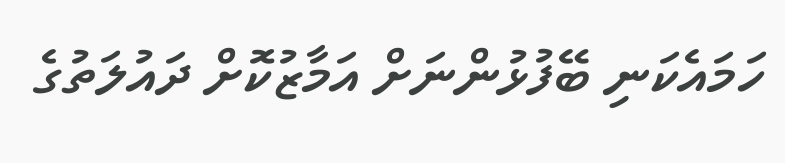ހަމައެކަނި ބޭފުޅުންނަށް އަމާޒުކޮށް ދައުލަތުގެ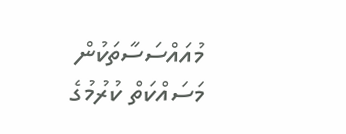މުއައްސަސާތަކުން މަސައްކަތް ކުރުމުގެ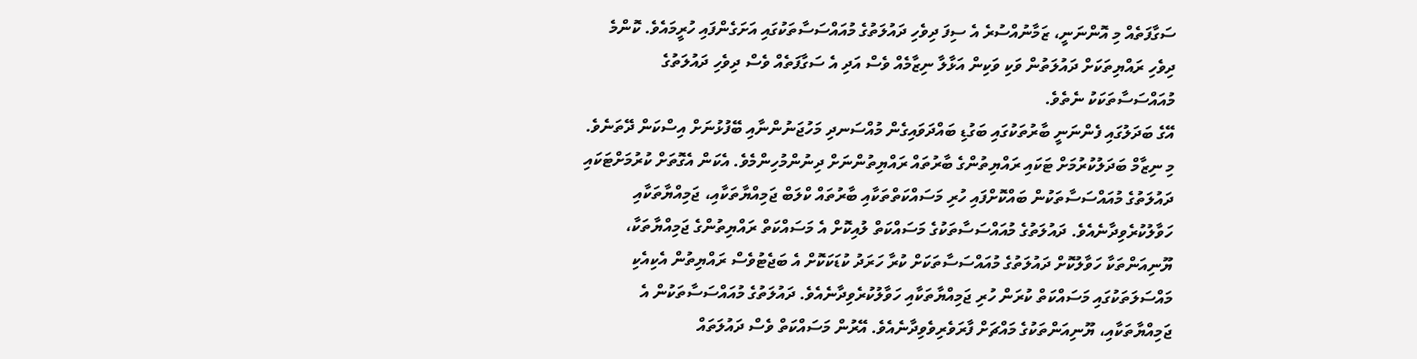ސަގާފަތެއް މި އޮންނަނީ، ޒަމާނުއްސުރެ އެ ސިފަ ދިވެހި ދައުލަތުގެ މުއައްސަސާތަކުގައި އަށަގެންފައި ހުރީމައެވެ. ކޮންމެ ދިވެހި ރައްޔިތަކަށް ދައުލަތުން ވަކި ވަކިން އަޅާލާ ނިޒާމެއް ވެސް އަދި އެ ސަގާފަތެއް ވެސް ދިވެހި ދައުލަތުގެ މުއައްސަސާތަކަކު ނެތެވެ.
އޭގެ ބަދަލުގައި ފެންނަނީ ބާރުތަކުގައި ބަގުޑި ބައްދަވައިގެން މުއްސަނދި މަހުޖަނުންނާއި ބޭފުޅުނަށް އިސްކަން ދޭތަނެވެ.
މި ނިޒާމް ބަދަލުކުރުމަށް ޓަކައި ރައްޔިތުންގެ ބާރުތައް ރައްޔިތުންނަށް ދިނުންމުހިންމެވެ. އެކަން އެގޮތަށް ކުރުމަށްޓަކައި ދައުލަތުގެ މުއައްސަސާތަކުން ބައްކޮށްފައި ހުރި މަސައްކަތްތަކާއި ބާރުތައް ކްލަބް ޖަމިއްޔާތަކާއި، ޖަމިއްޔާތަކާއި ހަވާލުކުރެވިދާނެއެވެ. ދައުލަތުގެ މުއައްސަސާތަކުގެ މަސައްކަތް ލުއިކޮށް އެ މަސައްކަތް ރައްޔިތުންގެ ޖަމިއްޔާތަކާ، ޔޫނިއަންތަކާ ހަވާލުކޮށް ދައުލަތުގެ މުއައްސަސާތަކަށް ކުރާ ހަރަދު ކުޑަކަކޮށް އެ ބަޖެޓުވެސް ރައްޔިތުން އެކިއެކި މައްސަލަތަކުގައި މަސައްކަތް ކުރަން ހުރި ޖަމިއްޔާތަކާއި ހަވާލުކުރެވިދާނެއެވެ. ދައުލަތުގެ މުއައްސަސާތަކުން އެ ޖަމިއްޔާތަކާއި، ޔޫނިއަންތަކުގެ މައްޗަށް ފާރަވެރިވެވިދާނެއެވެ. އޭރުން މަސައްކަތް ވެސް ދައުލަތައް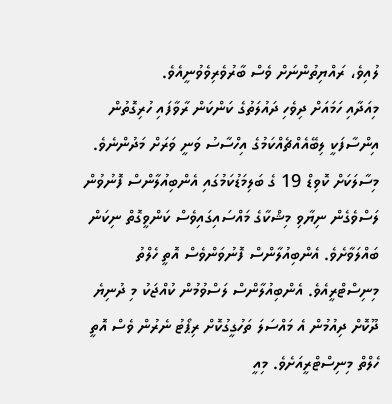ލުއިވެ، ރައްޔިތުންނަށް ވެސް ބާރުވެރިވެވުނީއެވެ.
މިއަދާއި ހަމައަށް ދިވެހި ދައުލަތުގެ ކަންކަން ރާވާފައި ހުރިގޮތުން އިންސާފަކީ ލިބޭއެއްޗެއްކަމުގެ އިހްސާސު ވަނީ ވަރަށް މަދުންނެވެ. މިސާލަކަށް ކޮވިޑް 19 ގެ ބަލިމަޑުކަމުގައި އެންބިއުލާންސް ފޮނުވުން ލަސްވެގެން ނިޔާވި މިޝްކާގެ މައްސައިގައިވެސް ކަންވީގޮތް ނިކަން ބައްލަވާށެވެ. އެންބިއުލާންސް ފޮނުވަންވެސް އޮތީ ހެލްތު މިނިސްޓްރީއެވެ. އެންބިއުލާންސް ލަސްވުމުން ކުއްޖަކު މި ދުނިޔެ ދޫކޮށް ދިއުމުން އެ މައްސަލަ ތަހުގީގުކޮށް ރިޕޯޓު ނެރުން ވެސް އޮތީ ހެލްތް މިނިސްޓްރީއަށެވެ. މިއީ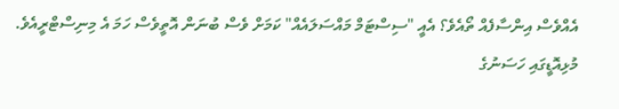އެއްވެސް އިންސާފެއް ތޯއެވެ؟ އެއީ "ސިސްޓަމް މައްސަލައެއް" ކަމަށް ވެސް ބުނަން އޮތީވެސް ހަމަ އެ މިނިސްޓްރީއެވެ. މުޅިއޮޑީގައި ހަސަނުގެ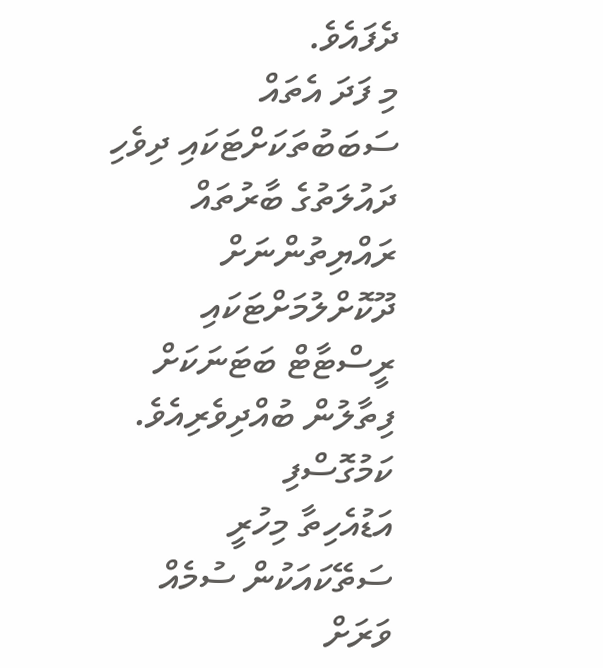ދެފައެވެ.
މި ފަދަ އެތައް ސަބަބުތަކަށްޓަކައި ދިވެހި ދައުލަތުގެ ބާރުތައް ރައްޔިތުންނަށް ދޫކޮށްލުމަށްޓަކައި ރީސްޓާޓް ބަޓަނަކަށް ފިތާލުން ބުއްދިވެރިއެވެ.
ކަމުގޮސްފި
އަޑުއެހިތާ މިހުރީ
ސަތޭކައަކުން ސުމެއް
ވަރަށް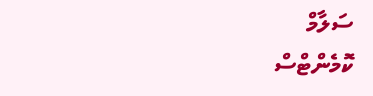ސަލާމް
ކޮމެންޓްސް